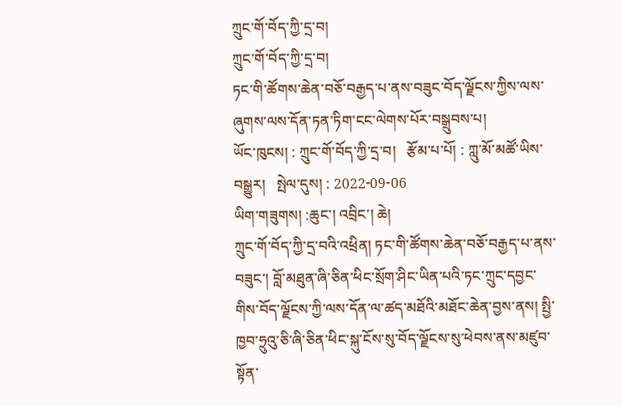ཀྲུང་གོ་བོད་ཀྱི་དྲ་བ།
ཀྲུང་གོ་བོད་ཀྱི་དྲ་བ།
ཏང་གི་ཚོགས་ཆེན་བཅོ་བརྒྱད་པ་ནས་བཟུང་བོད་ལྗོངས་ཀྱིས་ལས་ཞུགས་ལས་དོན་ཏན་ཏིག་ངང་ལེགས་པོར་བསྒྲུབས་པ།
ཡོང་ཁུངས། : ཀྲུང་གོ་བོད་ཀྱི་དྲ་བ།   རྩོམ་པ་པོ། : ཀླུ་མོ་མཚོ་ཡིས་བསྒྱུར།   སྤེལ་དུས། : 2022-09-06
ཡིག་གཟུགས། :ཆུང་། འབྲིང་། ཆེ།
ཀྲུང་གོ་བོད་ཀྱི་དྲ་བའི་འཕྲིན། ཏང་གི་ཚོགས་ཆེན་བཅོ་བརྒྱད་པ་ནས་བཟུང་། བློ་མཐུན་ཞི་ཅིན་ཕིང་སྲོག་ཤིང་ཡིན་པའི་ཏང་ཀྲུང་དབྱང་གིས་བོད་ལྗོངས་ཀྱི་ལས་དོན་ལ་ཚད་མཐོའི་མཐོང་ཆེན་བྱས་ནས། སྤྱི་ཁྱབ་ཧྲུའུ་ཅི་ཞི་ཅིན་ཕིང་སྐུ་ངོས་སུ་བོད་ལྗོངས་སུ་ཕེབས་ནས་མཛུབ་སྟོན་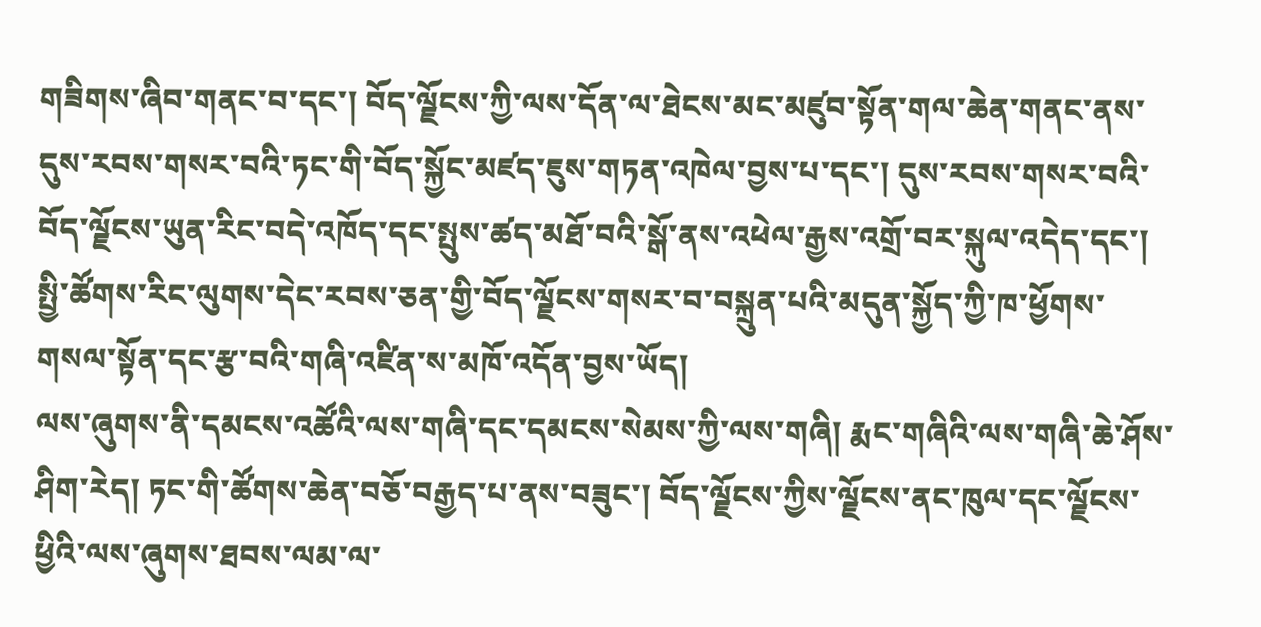གཟིགས་ཞིབ་གནང་བ་དང་། བོད་ལྗོངས་ཀྱི་ལས་དོན་ལ་ཐེངས་མང་མཛུབ་སྟོན་གལ་ཆེན་གནང་ནས་དུས་རབས་གསར་བའི་ཏང་གི་བོད་སྐྱོང་མཛད་ཇུས་གཏན་འཁེལ་བྱས་པ་དང་། དུས་རབས་གསར་བའི་བོད་ལྗོངས་ཡུན་རིང་བདེ་འཁོད་དང་སྤུས་ཚད་མཐོ་བའི་སྒོ་ནས་འཕེལ་རྒྱས་འགྲོ་བར་སྐུལ་འདེད་དང་། སྤྱི་ཚོགས་རིང་ལུགས་དེང་རབས་ཅན་གྱི་བོད་ལྗོངས་གསར་བ་བསྐྲུན་པའི་མདུན་སྐྱོད་ཀྱི་ཁ་ཕྱོགས་གསལ་སྟོན་དང་རྩ་བའི་གཞི་འཛིན་ས་མཁོ་འདོན་བྱས་ཡོད།
ལས་ཞུགས་ནི་དམངས་འཚོའི་ལས་གཞི་དང་དམངས་སེམས་ཀྱི་ལས་གཞི། རྨང་གཞིའི་ལས་གཞི་ཆེ་ཤོས་ཤིག་རེད། ཏང་གི་ཚོགས་ཆེན་བཅོ་བརྒྱད་པ་ནས་བཟུང་། བོད་ལྗོངས་ཀྱིས་ལྗོངས་ནང་ཁུལ་དང་ལྗོངས་ཕྱིའི་ལས་ཞུགས་ཐབས་ལམ་ལ་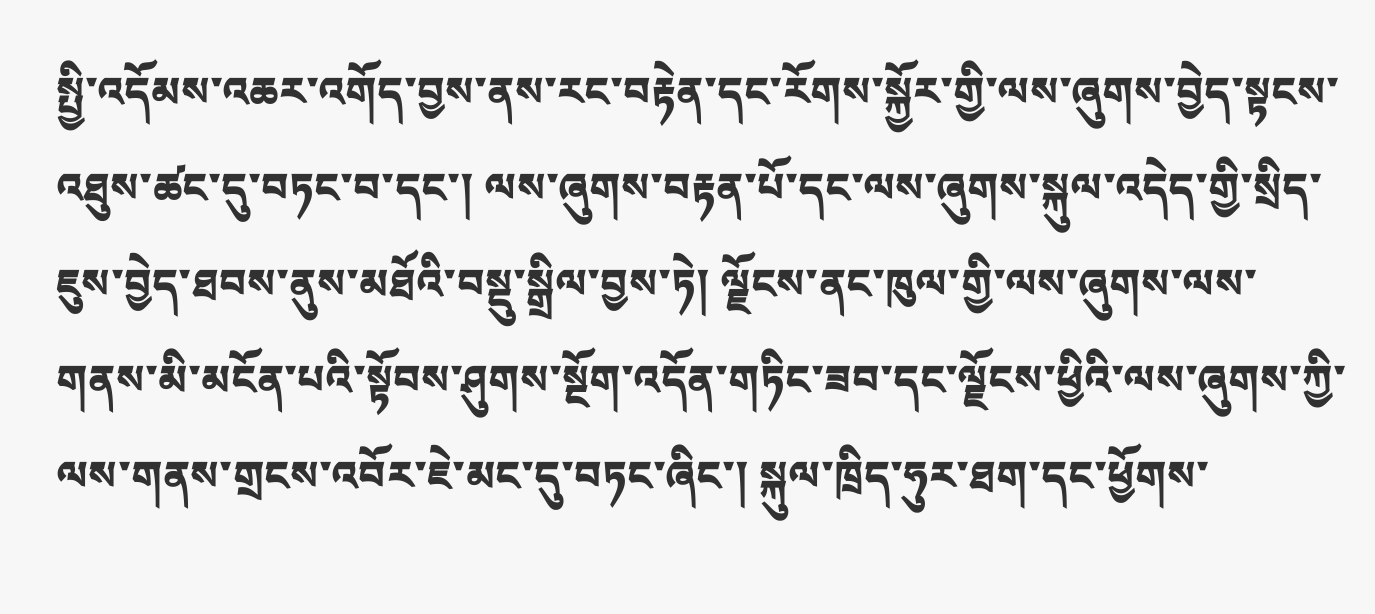སྤྱི་འདོམས་འཆར་འགོད་བྱས་ནས་རང་བརྟེན་དང་རོགས་སྐྱོར་གྱི་ལས་ཞུགས་བྱེད་སྟངས་འཐུས་ཚང་དུ་བཏང་བ་དང་། ལས་ཞུགས་བརྟན་པོ་དང་ལས་ཞུགས་སྐུལ་འདེད་གྱི་སྲིད་ཇུས་བྱེད་ཐབས་ནུས་མཐོའི་བསྡུ་སྒྲིལ་བྱས་ཏེ། ལྗོངས་ནང་ཁུལ་གྱི་ལས་ཞུགས་ལས་གནས་མི་མངོན་པའི་སྟོབས་ཤུགས་སྔོག་འདོན་གཏིང་ཟབ་དང་ལྗོངས་ཕྱིའི་ལས་ཞུགས་ཀྱི་ལས་གནས་གྲངས་འབོར་ཇེ་མང་དུ་བཏང་ཞིང་། སྐུལ་ཁྲིད་ཧུར་ཐག་དང་ཕྱོགས་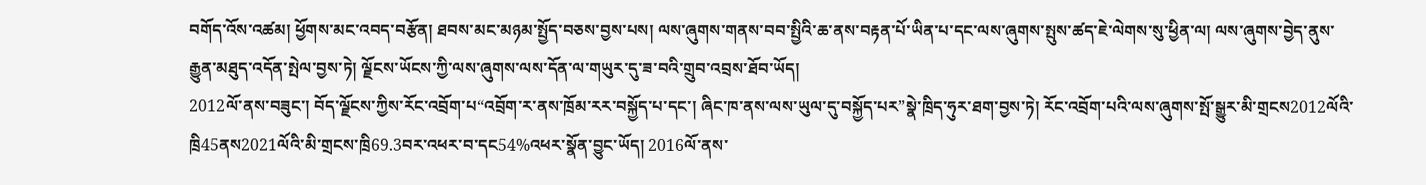བགོད་འོས་འཚམ། ཕྱོགས་མང་འབད་བརྩོན། ཐབས་མང་མཉམ་སྤྱོད་བཅས་བྱས་པས། ལས་ཞུགས་གནས་བབ་སྤྱིའི་ཆ་ནས་བརྟན་པོ་ཡིན་པ་དང་ལས་ཞུགས་སྤུས་ཚད་ཇེ་ལེགས་སུ་ཕྱིན་ལ། ལས་ཞུགས་བྱེད་ནུས་རྒྱུན་མཐུད་འདོན་སྤེལ་བྱས་ཏེ། ལྗོངས་ཡོངས་ཀྱི་ལས་ཞུགས་ལས་དོན་ལ་གཡུར་དུ་ཟ་བའི་གྲུབ་འབྲས་ཐོབ་ཡོད།
2012ལོ་ནས་བཟུང་། བོད་ལྗོངས་ཀྱིས་རོང་འབྲོག་པ“འབྲོག་ར་ནས་ཁྲོམ་རར་བསྐྱོད་པ་དང་། ཞིང་ཁ་ནས་ལས་ཡུལ་དུ་བསྐྱོད་པར”སྣེ་ཁྲིད་ཧུར་ཐག་བྱས་ཏེ། རོང་འབྲོག་པའི་ལས་ཞུགས་སྤོ་སྒྱུར་མི་གྲངས2012ལོའི་ཁྲི45ནས2021ལོའི་མི་གྲངས་ཁྲི69.3བར་འཕར་བ་དང54%འཕར་སྣོན་བྱུང་ཡོད། 2016ལོ་ནས་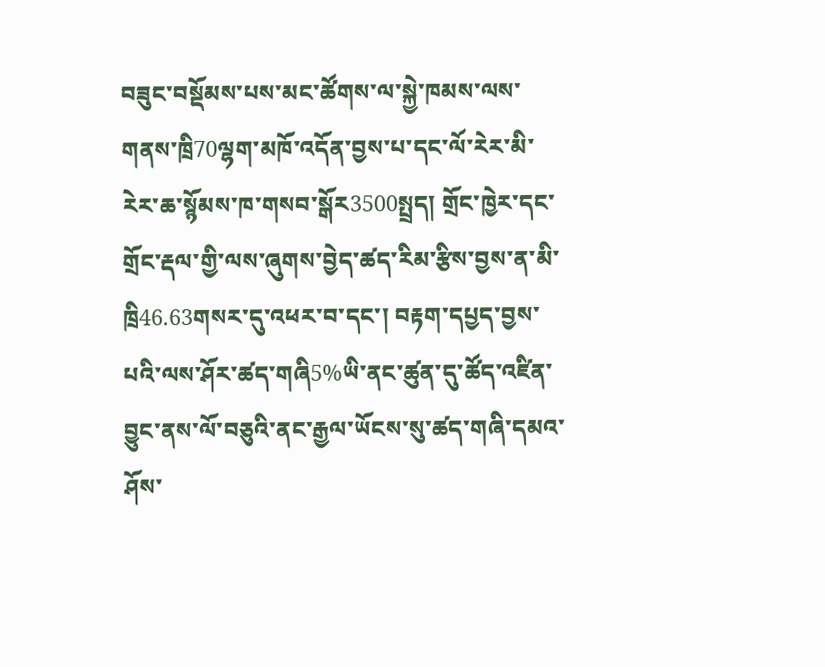བཟུང་བསྡོམས་པས་མང་ཚོགས་ལ་སྐྱེ་ཁམས་ལས་གནས་ཁྲི70ལྷག་མཁོ་འདོན་བྱས་པ་དང་ལོ་རེར་མི་རེར་ཆ་སྙོམས་ཁ་གསབ་སྒོར3500སྤྲད། གྲོང་ཁྱེར་དང་གྲོང་རྡལ་གྱི་ལས་ཞུགས་བྱེད་ཚད་རིམ་རྩིས་བྱས་ན་མི་ཁྲི46.63གསར་དུ་འཕར་བ་དང་། བརྟག་དཔྱད་བྱས་པའི་ལས་ཤོར་ཚད་གཞི5%ཡི་ནང་ཚུན་དུ་ཚོད་འཛིན་བྱུང་ནས་ལོ་བཅུའི་ནང་རྒྱལ་ཡོངས་སུ་ཚད་གཞི་དམའ་ཤོས་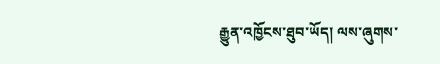རྒྱུན་འཁྱོངས་ཐུབ་ཡོད། ལས་ཞུགས་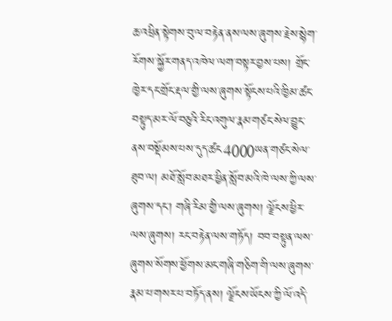ཆ་འཕྲིན་སྟེགས་བུ་ལ་བརྟེན་ནས་ལས་ཞུགས་རྗེས་སྙེག་རོགས་སྐྱོར་གནད་འཁེལ་ལག་བསྟར་བྱས་པས། གྲོང་ཁྱེར་དང་གྲོང་རྡལ་གྱི་ལས་ཞུགས་སྟོངས་པའི་ཁྱིམ་ཚང་བསྟུད་མར་ལོ་བཅུའི་རིང་འགུལ་རྣམ་གཙང་སེལ་བྱུང་ནས་བསྡོམས་པས་དུད་ཚང4000ཡན་གཙང་སེལ་ཐུབ་ལ། མཐོ་སློབ་མཐར་ཕྱིན་སློབ་མའི་ཁེ་ལས་ཀྱི་ལས་ཞུགས་དང་། གཞི་རིམ་གྱི་ལས་ཞུགས། ལྗོངས་ཕྱིར་ལས་ཞུགས། རང་བརྟེན་ལས་གཏོད། བབ་བསྟུན་ལས་ཞུགས་སོགས་ཕྱོགས་མང་གཞི་གཅིག་གི་ལས་ཞུགས་རྣམ་པ་གསར་པ་བཏོད་ནས། ལྗོངས་ཡོངས་ཀྱི་ལོ་འདི་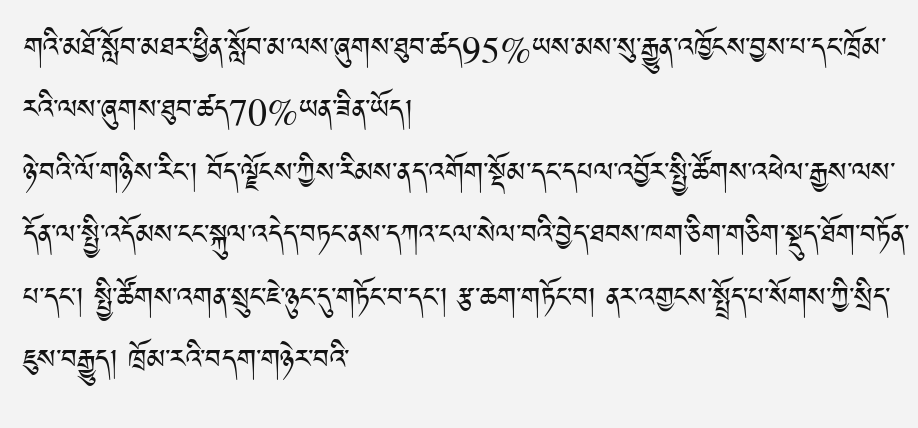གའི་མཐོ་སློབ་མཐར་ཕྱིན་སློབ་མ་ལས་ཞུགས་ཐུབ་ཚད95%ཡས་མས་སུ་རྒྱུན་འཁྱོངས་བྱས་པ་དང་ཁྲོམ་རའི་ལས་ཞུགས་ཐུབ་ཚད70%ཡན་ཟིན་ཡོད།
ཉེ་བའི་ལོ་གཉིས་རིང་། བོད་ལྗོངས་ཀྱིས་རིམས་ནད་འགོག་སྡོམ་དང་དཔལ་འབྱོར་སྤྱི་ཚོགས་འཕེལ་རྒྱས་ལས་དོན་ལ་སྤྱི་འདོམས་ངང་སྐུལ་འདེད་བཏང་ནས་དཀའ་ངལ་སེལ་བའི་བྱེད་ཐབས་ཁག་ཅིག་གཅིག་སྡུད་ཐོག་བཏོན་པ་དང་། སྤྱི་ཚོགས་འགན་སྲུང་ཇེ་ཉུང་དུ་གཏོང་བ་དང་། རྩ་ཆག་གཏོང་བ། ནར་འགྱངས་སྤྲོད་པ་སོགས་ཀྱི་སྲིད་ཇུས་བརྒྱུད། ཁྲོམ་རའི་བདག་གཉེར་བའི་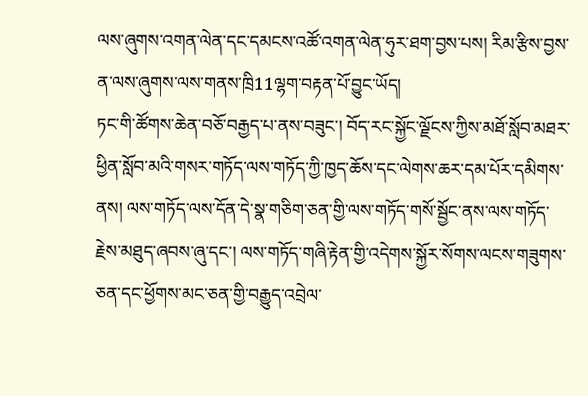ལས་ཞུགས་འགན་ལེན་དང་དམངས་འཚོ་འགན་ལེན་ཧུར་ཐག་བྱས་པས། རིམ་རྩིས་བྱས་ན་ལས་ཞུགས་ལས་གནས་ཁྲི11ལྷག་བརྟན་པོ་བྱུང་ཡོད།
ཏང་གི་ཚོགས་ཆེན་བཅོ་བརྒྱད་པ་ནས་བཟུང་། བོད་རང་སྐྱོང་ལྗོངས་ཀྱིས་མཐོ་སློབ་མཐར་ཕྱིན་སློབ་མའི་གསར་གཏོད་ལས་གཏོད་ཀྱི་ཁྱད་ཆོས་དང་ལེགས་ཆར་དམ་པོར་དམིགས་ནས། ལས་གཏོད་ལས་དོན་དེ་སྣ་གཅིག་ཅན་གྱི་ལས་གཏོད་གསོ་སྦྱོང་ནས་ལས་གཏོད་རྗེས་མཐུད་ཞབས་ཞུ་དང་། ལས་གཏོད་གཞི་རྟེན་གྱི་འདེགས་སྐྱོར་སོགས་ལངས་གཟུགས་ཅན་དང་ཕྱོགས་མང་ཅན་གྱི་བརྒྱུད་འབྲེལ་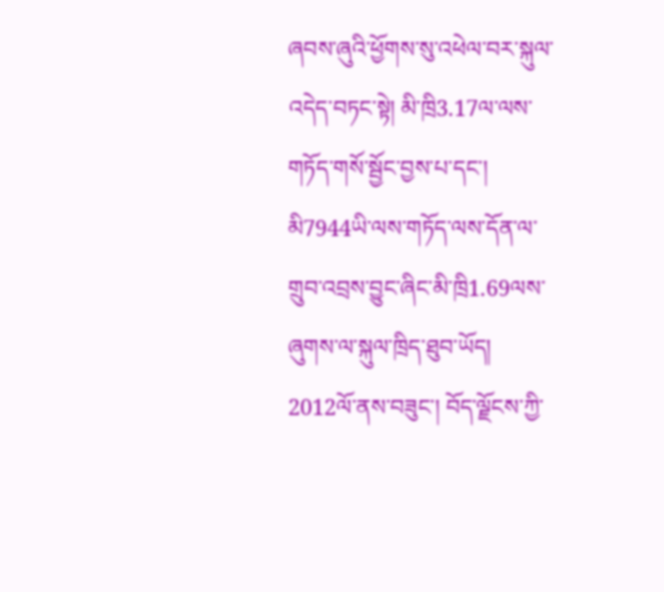ཞབས་ཞུའི་ཕྱོགས་སུ་འཕེལ་བར་སྐུལ་འདེད་བཏང་སྟེ། མི་ཁྲི3.17ལ་ལས་གཏོད་གསོ་སྦྱོང་བྱས་པ་དང་། མི7944ཡི་ལས་གཏོད་ལས་དོན་ལ་གྲུབ་འབྲས་བྱུང་ཞིང་མི་ཁྲི1.69ལས་ཞུགས་ལ་སྐུལ་ཁྲིད་ཐུབ་ཡོད།
2012ལོ་ནས་བཟུང་། བོད་ལྗོངས་ཀྱི་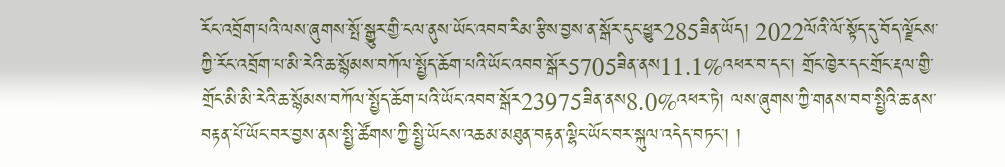རོང་འབྲོག་པའི་ལས་ཞུགས་སྤོ་སྒྱུར་གྱི་ངལ་ནུས་ཡོང་འབབ་རིམ་རྩིས་བྱས་ན་སྒོར་དུང་ཕྱུར285ཟིན་ཡོད། 2022ལོའི་ལོ་སྟོད་དུ་བོད་ལྗོངས་ཀྱི་རོང་འབྲོག་པ་མི་རེའི་ཆ་སྙོམས་བཀོལ་སྤྱོད་ཆོག་པའི་ཡོང་འབབ་སྒོར5705ཟིན་ནས11.1%འཕར་བ་དང་། གྲོང་ཁྱེར་དང་གྲོང་རྡལ་གྱི་གྲོང་མི་མི་རེའི་ཆ་སྙོམས་བཀོལ་སྤྱོད་ཆོག་པའི་ཡོང་འབབ་སྒོར23975ཟིན་ནས8.0%འཕར་ཏེ། ལས་ཞུགས་ཀྱི་གནས་བབ་སྤྱིའི་ཆ་ནས་བརྟན་པོ་ཡོང་བར་བྱས་ནས་སྤྱི་ཚོགས་ཀྱི་སྤྱི་ཡོངས་འཆམ་མཐུན་བརྟན་ལྷིང་ཡོང་བར་སྐུལ་འདེད་བཏང་། །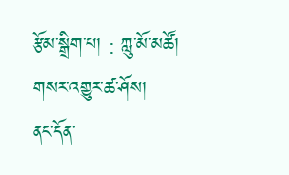རྩོམ་སྒྲིག་པ། : ཀླུ་མོ་མཚོ།
གསར་འགྱུར་ཚ་ཤོས།
ནང་དོན་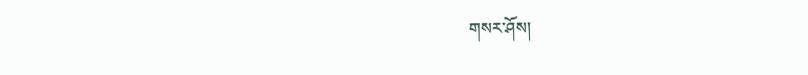གསར་ཤོས།